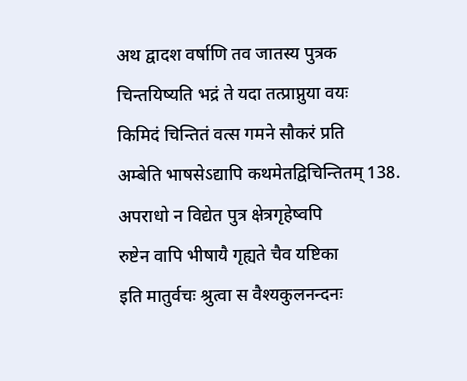अथ द्वादश वर्षाणि तव जातस्य पुत्रक
चिन्तयिष्यति भद्रं ते यदा तत्प्राप्नुया वयः
किमिदं चिन्तितं वत्स गमने सौकरं प्रति
अम्बेति भाषसेऽद्यापि कथमेतद्विचिन्तितम् 138.
अपराधो न विद्येत पुत्र क्षेत्रगृहेष्वपि
रुष्टेन वापि भीषायै गृह्यते चैव यष्टिका
इति मातुर्वचः श्रुत्वा स वैश्यकुलनन्दनः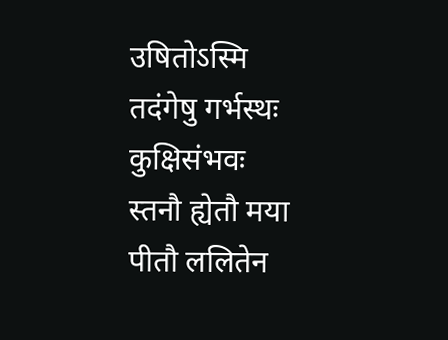उषितोऽस्मि तदंगेषु गर्भस्थः कुक्षिसंभवः
स्तनौ ह्येतौ मया पीतौ ललितेन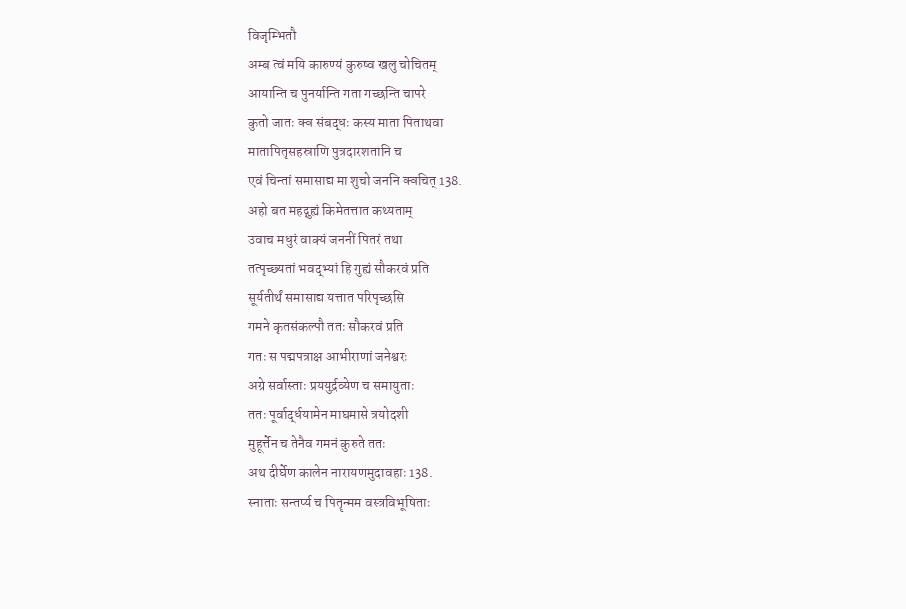विजृम्भितौ
अम्ब त्वं मयि कारुण्यं कुरुष्व खलु चोचितम्
आयान्ति च पुनर्यान्ति गता गच्छन्ति चापरे
कुतो जातः क्व संबद्धः कस्य माता पिताथवा
मातापितृसहस्राणि पुत्रदारशतानि च
एवं चिन्तां समासाद्य मा शुचो जननि क्वचित् 138.
अहो बत महद्गुह्यं किमेतत्तात कथ्यताम्
उवाच मधुरं वाक्यं जननीं पितरं तथा
तत्पृच्छ्यतां भवद्भ्यां हि गुह्यं सौकरवं प्रति
सूर्यतीर्थं समासाद्य यत्तात परिपृच्छसि
गमने कृतसंकल्पौ ततः सौकरवं प्रति
गतः स पद्मपत्राक्ष आभीराणां जनेश्वरः
अग्रे सर्वास्ताः प्रययुर्द्रव्येण च समायुताः
ततः पूर्वार्द्धयामेन माघमासे त्रयोदशी
मुहूर्त्तेन च तेनैव गमनं कुरुते ततः
अथ दीर्घेण कालेन नारायणमुदावहाः 138.
स्नाताः सन्तर्प्य च पितॄन्मम वस्त्रविभूषिताः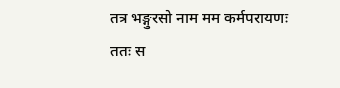तत्र भङ्गुरसो नाम मम कर्मपरायणः
ततः स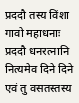प्रददौ तस्य विंशा गावो महाधनाः
प्रददौ धनरत्नानि नित्यमेव दिने दिने
एवं तु वसतस्तस्य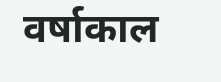वर्षाकाल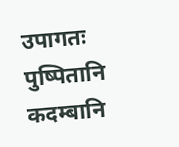उपागतः
पुष्पितानि कदम्बानि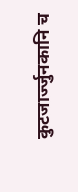कुटजार्ज्जुनकानि च